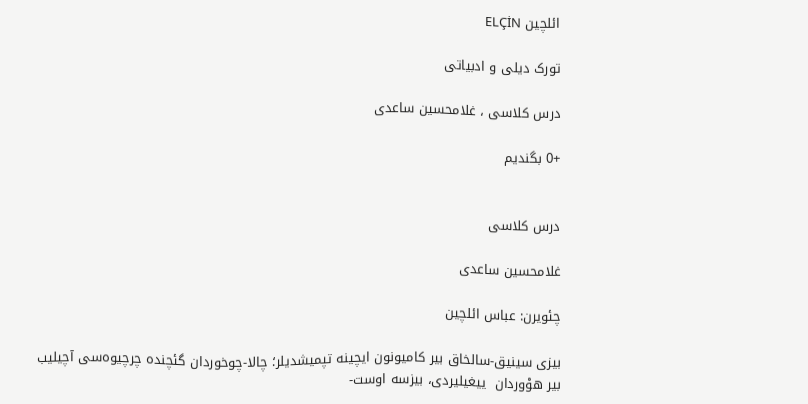ائلچین ELÇİN

تورک دیلی و ادبیاتی

درس کلاسی ، غلامحسین ساعدی

+0 بگندیم


درس کلاسی

غلامحسین ساعدی

چئویرن: عباس ائلچین

بیزی سینیق-سالخاق بیر کامیونون ایچینه تپمیشدیلر؛ چالا-چوخوردان گئچنده چرچیوه‌سی آچیلیب بیر هوْوردان  ییغیلیردی، بیزسه اوست-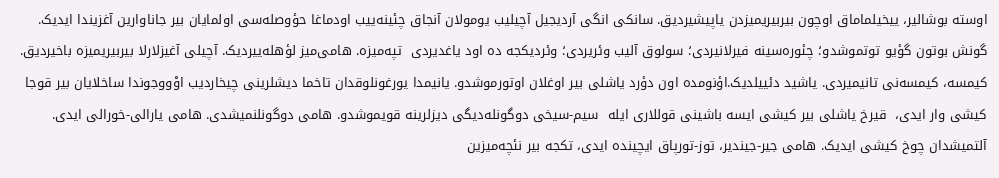اوسته بوشالیر، ییخیلماماق اوچون بیربیریمیزدن یاپیشیردیق. سانکی انگی آردیجیل آچیلیب یومولان آنجاق چئینه‌ییب اودماغا حؤوصله‌سی اولمایان بیر جاناوارین آغزیندا ایدیک. گونش بوتون گؤیو توتموشدو؛ چئوره‌سینه فیرلانیردی؛ سولوق آلیب وئریردی؛ وئردیکجه ده اود یاغدیردی  تپه‌میزه. هامی‌میز لؤهله‌ییردیک. آچیلی آغیزلارلا بیربیریمیزه باخیردیق. کیمسه، کیمسه‌نی تانیمیردی. یاشید دئییلدیک.اؤنومده اون دؤرد یاشلی بیر اوغلان اوتورموشدو. یانیمدا یورغونلوقدان تاخما دیشلرینی چیخاردیب اوْووجوندا ساخلایان بیر قوجا کیشی وار ایدی،  قیرخ یاشلی بیر کیشی ایسه باشینی قوللاری ایله  سیم-سیخی دوگونله‌دیگی دیزلرینه قویموشدو. هامی دوگونلنمیشدی. هامی یارالی-خورالی ایدی. آلتمیشدان چوخ کیشی ایدیک. هامی جیر-جیندیر، توز-تورپاق ایچینده ایدی، تکجه بیر نئچه‌میزین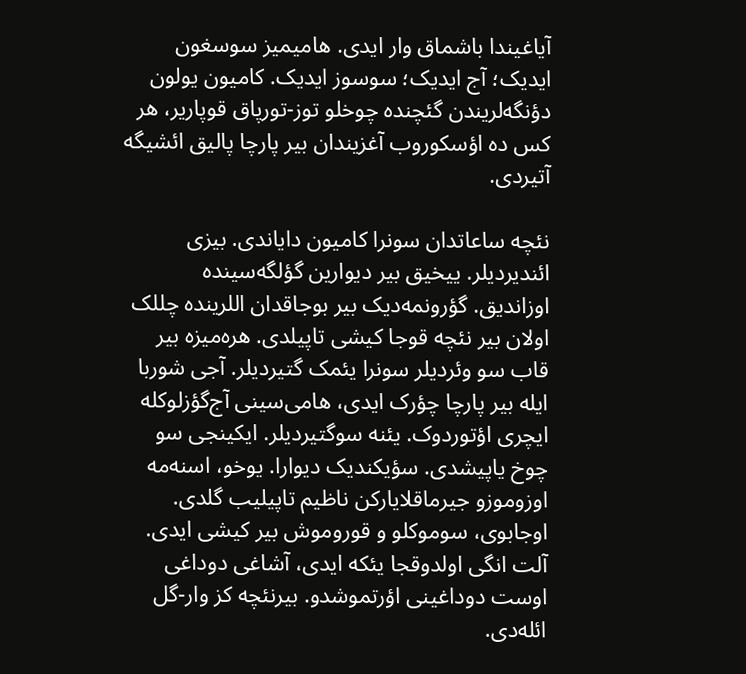آیاغیندا باشماق وار ایدی. هامیمیز سوسغون ایدیک؛ آج ایدیک؛ سوسوز ایدیک. کامیون یولون دؤنگه‌لریندن گئچنده چوخلو توز-تورپاق قوپاریر، هر کس‌ ده اؤسکوروب آغزیندان بیر پارچا پالیق ائشیگه آتیردی.

نئچه ساعاتدان سونرا کامیون دایاندی. بیزی ائندیردیلر. ییخیق بیر دیوارین گؤلگه‌سینده اوزاندیق. گؤرونمه‌دیک بیر بوجاقدان اللرینده چللک اولان بیر نئچه قوجا کیشی تاپیلدی. هره‌میزه بیر قاب سو وئردیلر سونرا یئمک گتیردیلر. آجی شوربا ایله بیر پارچا چؤرک ایدی، هامی‌سینی آج‌گؤزلوکله ایچری اؤتوردوک. یئنه سوگتیردیلر. ایکینجی سو چوخ یاپیشدی. سؤیکندیک دیوارا. یوخو، اسنه‌مه اوزوموزو جیرماقلایارکن ناظیم تاپیلیب گلدی. اوجابوی، سوموکلو و قوروموش بیر کیشی ایدی. آلت انگی اولدوقجا یئکه ایدی، آشاغی دوداغی اوست دوداغینی اؤرتموشدو. بیرنئچه کز وار-گل ائله‌دی.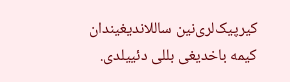کیرپیک‌لری‌‌نین ساللاندیغیندان کیمه باخدیغی بللی دئییلدی.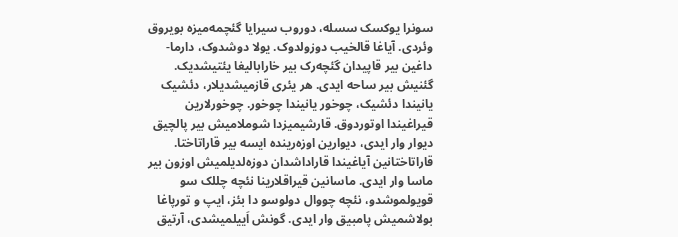سونرا یوکسک سسله، دوروب سیرایا گئچمه‌میزه بویروق وئردی. آیاغا قالخیب دوزولدوک. یولا دوشدوک، دارما-داغین بیر قاپیدان گئچه‌رک بیر خارابالیغا یئتیشدیک. گئنیش بیر ساحه ایدی. هر یئری قازمیشدیلار، دئشیک یانیندا دئشیک، چوخور یانیندا چوخور. چوخورلارین قیراغیندا اوتوردوق. قارشیمیزدا شوملامیش بیر پالچیق دیوار وار ایدی، دیوارین اوزه‌رینده ایسه بیر قاراتاختا. قاراتاختانین آیاغیندا قاراداشدان دوزه‌لدیلمیش اوزون بیر ماسا وار ایدی. ماسانین قیراقلارینا نئچه چللک سو قویولموشدو، نئچه چووال دولوسو دا بئز، ایپ و تورپاغا بولاشمیش پامبیق وار ایدی. گونش اَییلمیشدی، آرتیق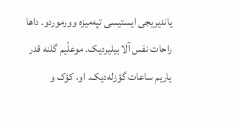یاندیریجی ایستیسی تپه‌میزه وورموردو. داها راحات نفس آلا بیلیردیک. موعلّیم گلنه قدر یاریم ساعات گؤزله‌دیک. او، کؤک و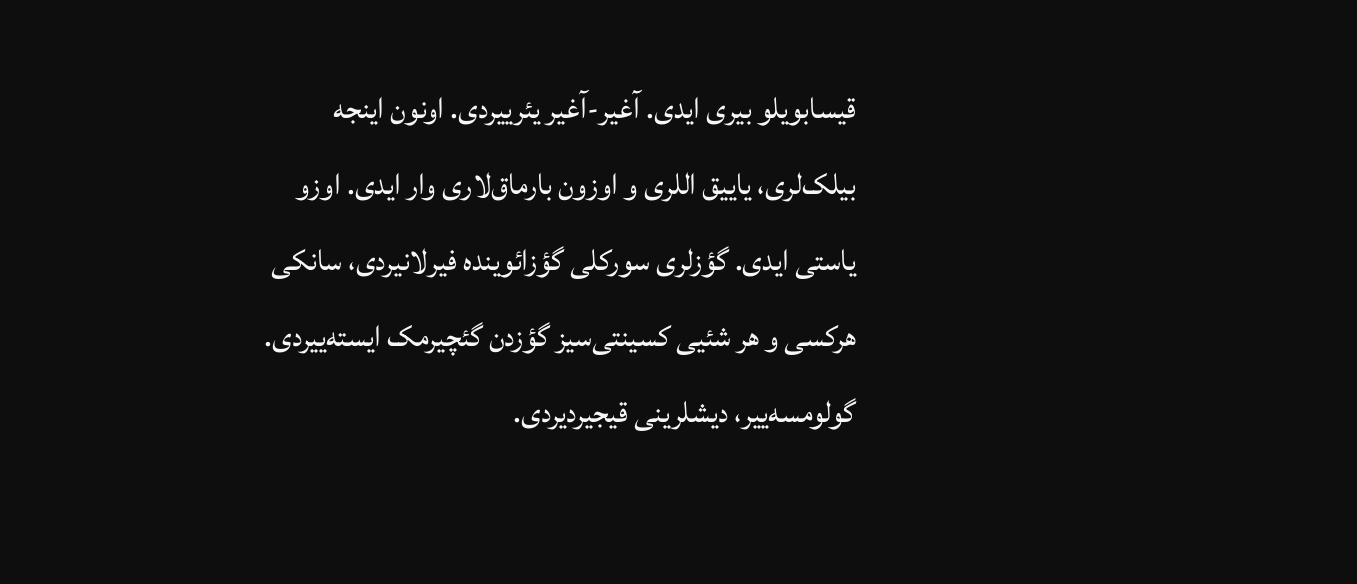قیسابویلو بیری ایدی. آغیر-آغیر یئرییردی. اونون اینجه بیلک‌لری، یاییق اللری و اوزون بارماق‌لاری وار ایدی. اوزو یاستی ایدی. گؤزلری سورکلی گؤز‌ائوینده فیرلانیردی، سانکی هرکسی و هر شئیی کسینتی‌سیز گؤزدن گئچیرمک ایسته‌ییردی. گولومسه‌ییر، دیشلرینی قیجیردیردی.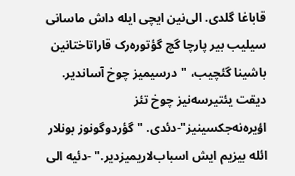قاباغا گلدی. الی‌نین ایچی ایله داش ماسانی سیلیب بیر پارچا گچ گؤتوره‌رک قاراتاختانین باشینا گئچیب، "درسیمیز چوخ آساندیر. دیقت یئتیرسه‌نیز چوخ تئز اؤیره‌نه‌جکسینیز"-دئدی. "گؤردوگونوز بونلار ائله بیزیم ایش اسباب‌لاریمیزدیر." -دئیه الی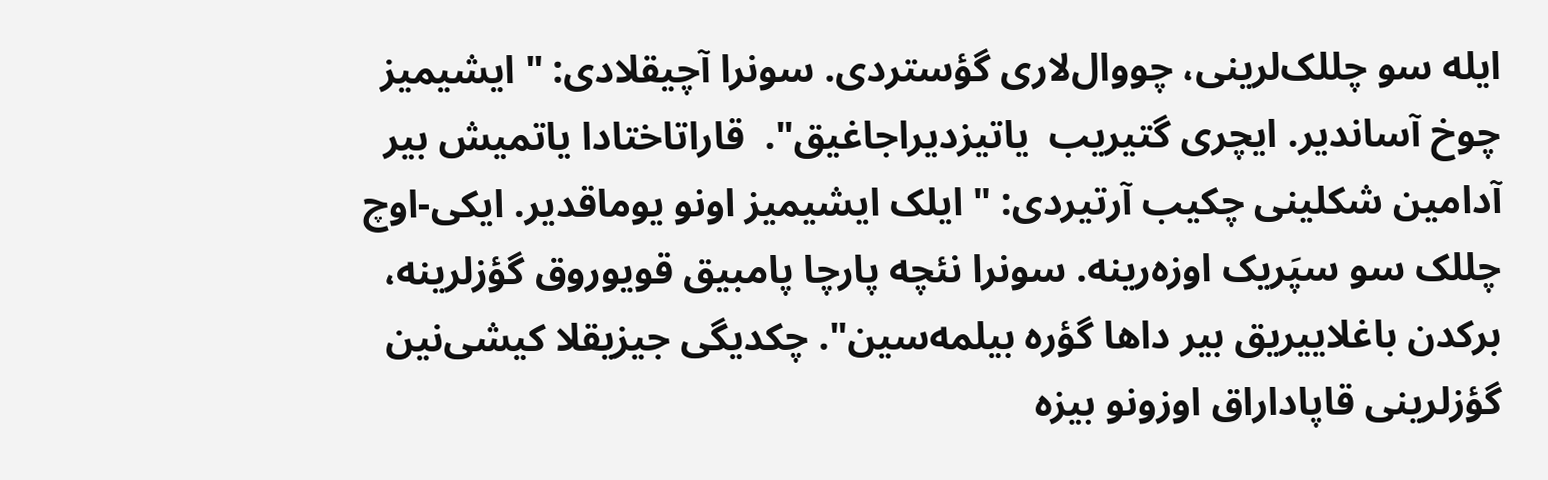ایله سو چللک‌لرینی، چووال‌لاری گؤستردی. سونرا آچیقلادی: " ایشیمیز چوخ آساندیر. ایچری گتیریب  یاتیزدیراجاغیق".  قاراتاختادا یاتمیش بیر آدامین شکلینی چکیب آرتیردی: " ایلک ایشیمیز اونو یوماقدیر. ایکی-اوچ چللک سو سپَریک اوزه‌رینه. سونرا نئچه پارچا پامبیق قویوروق گؤزلرینه، برکدن باغلاییریق بیر داها گؤره بیلمه‌سین". چکدیگی جیزیقلا کیشی‌نین گؤزلرینی قاپاداراق اوزونو بیزه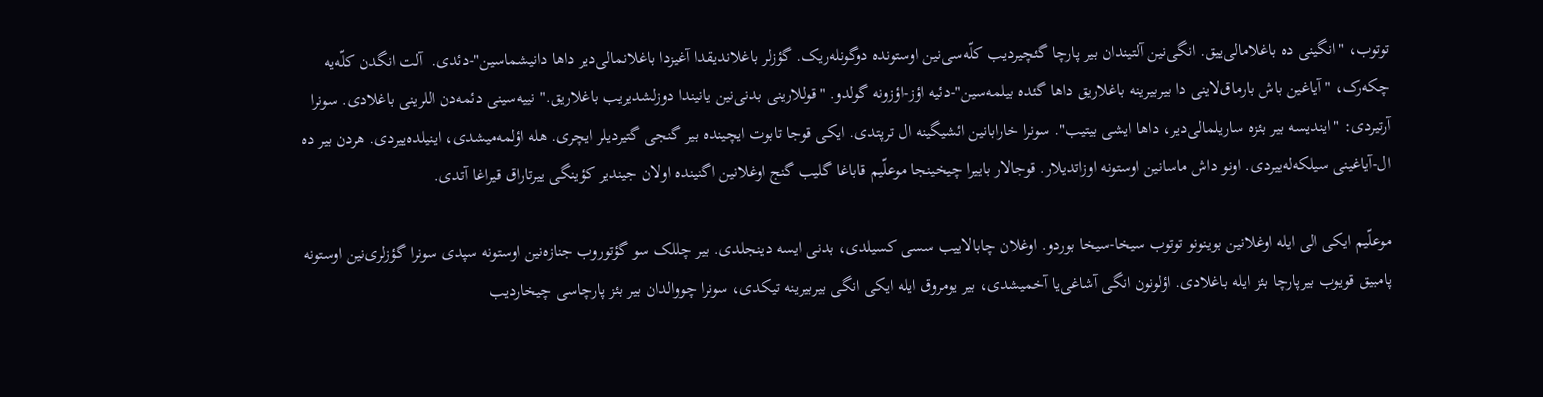توتوب، "انگینی ده باغلامالی‌ییق. انگی‌نین آلتیندان بیر پارچا گئچیردیب کلّه‌سی‌نین اوستونده دوگونله‌ریک. گؤزلر باغلاندیقدا آغیزدا باغلانمالی‌دیر داها دانیشماسین"-دئدی.  آلت انگدن کلّه‌یه چکه‌رک، "آیاغین باش بارماق‌لاینی دا بیربیرینه باغلاریق داها گئده بیلمه‌سین"-دئیه اؤز-اؤزونه گولدو. "قوللارینی بدنی‌نین یانیندا دوزلشدیریب باغلاریق." نییه‌سینی دئمه‌دن اللرینی باغلادی. سونرا آرتیردی: "ایندیسه بیر بئزه ساریلمالی‌دیر، داها ایشی بیتیب". سونرا خارابانین ائشیگینه ال ترپتدی. ایکی قوجا تابوت ایچینده بیر گنجی گتیردیلر ایچری. هله اؤلمه‌میشدی، اینیلده‌ییردی. هردن بیر ده ال-آیاغینی سیلکه‌له‌ییردی. اونو داش ماسانین اوستونه اوزاتدیلار. قوجالار باییرا چیخینجا موعلّیم قاباغا گلیب گنج اوغلانین اگنینده اولان جیندیر کؤینگی ییرتاراق قیراغا آتدی.

موعلّیم ایکی الی ایله اوغلانین بوینونو توتوب سیخا-سیخا بوردو. اوغلان چابالاییب سسی کسیلدی، بدنی ایسه دینجلدی. بیر چللک سو گؤتوروب جنازه‌نین اوستونه سپدی سونرا گؤزلری‌نین اوستونه پامبیق قویوب بیرپارچا بئز ایله باغلادی. اؤلونون انگی آشاغی‌یا آخمیشدی، بیر یومروق ایله ایکی انگی بیربیرینه تیکدی، سونرا چووالدان بیر بئز پارچاسی چیخاردیب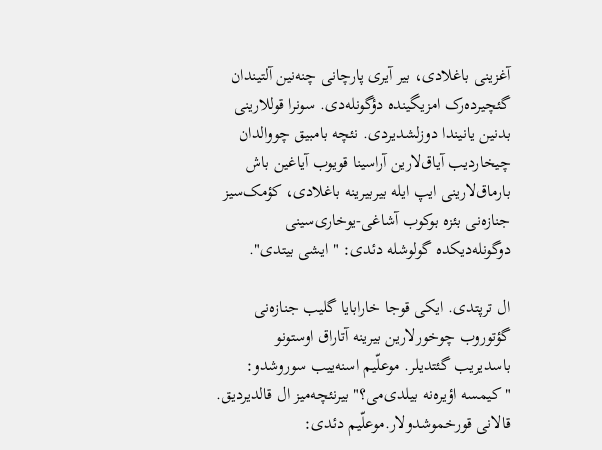آغزینی باغلادی، بیر آیری پارچانی چنه‌نین آلتیندان گئچیرده‌رک امزیگینده دؤگونله‌دی. سونرا قوللارینی بدنین یانیندا دوزلشدیردی. نئچه بامبیق چووالدان چیخاردیب آیاق‌لارین آراسینا قویوب آیاغین باش بارماق‌لارینی ایپ ایله بیربیرینه باغلادی، کؤمک‌سیز جنازه‌نی بئزه بوکوب آشاغی-یوخاری‌سینی دوگونله‌دیکده گولوشله دئدی: " ایشی بیتدی".

ال ترپتدی. ایکی قوجا خارابایا گلیب جنازه‌نی گؤتوروب چوخورلارین بیرینه آتاراق اوستونو باسدیریب گئتدیلر. موعلّیم اسنه‌ییب سوروشدو: "کیمسه اؤیره‌نه بیلدی‌می؟" بیرنئچه‌میز ال قالدیردیق. قالانی قورخموشدولار.موعلّیم دئدی: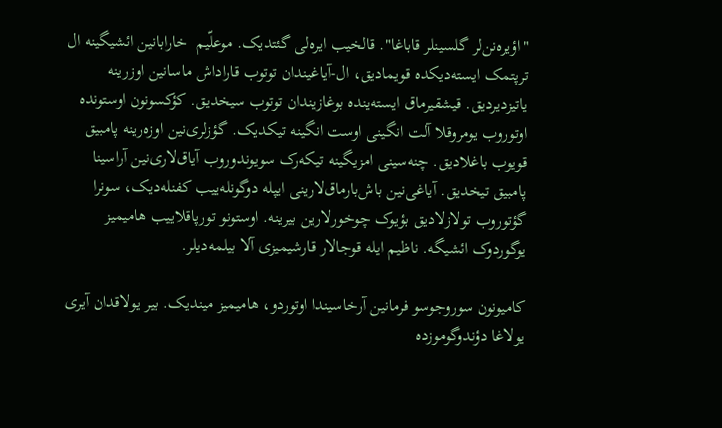"اؤیره‌نن‌لر گلسینلر قاباغا". قالخیب ایره‌لی گئتدیک. موعلّیم  خارابانین ائشیگینه ال ترپتمک ایسته‌دیکده قویمادیق، ال-آیاغیندان توتوب قاراداش ماسانین اوزرینه یاتیزدیردیق. قیشقیرماق ایسته‌ینده بوغازیندان توتوب سیخدیق. کؤکسونون اوستونده اوتوروب یومروقلا آلت انگینی اوست انگینه تیکدیک. گؤزلری‌نین اوزه‌رینه پامبیق قویوب باغلادیق. چنه‌سینی امزیگینه تیکه‌رک سویوندوروب آیاق‌لاری‌نین آراسینا پامبیق تیخدیق. آیاغی‌نین باش‌بارماق‌لارینی ایپله دوگونله‌ییب کفنله‌دیک، سونرا گؤتوروب تولازلادیق بؤیوک چوخورلارین بیرینه. اوستونو تورپاقلاییب هامیمیز یوگوردوک ائشیگه. ناظیم ایله قوجالار قارشیمیزی آلا بیلمه‌دیلر.

کامیونون سوروجوسو فرمانین آرخاسیندا اوتوردو، هامیمیز میندیک. بیر یولاقدان آیری یولاغا دؤندوگوموزده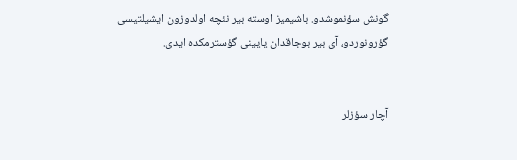گونش سؤنموشدو. باشیمیز اوسته بیر نئچه اولدوزون ایشیلتیسی گؤرونوردو، آی بیر بوجاقدان یایینی گؤسترمکده ایدی.


آچار سؤزلر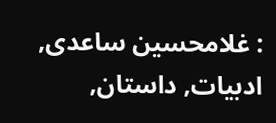: غلامحسین ساعدی, ادبیات, داستان,